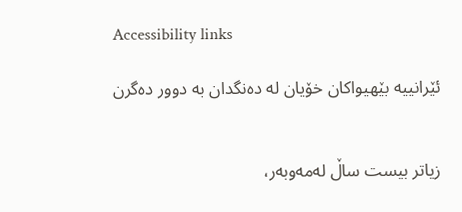Accessibility links

ئێرانییە بێهیواکان خۆیان لە دەنگدان بە دوور دەگرن


زیاتر بیست ساڵ لەمەوبەر،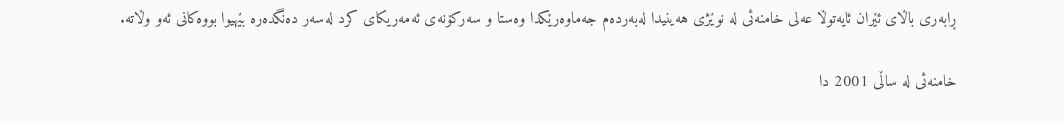ڕابەری باڵای ئێران ئایەتوڵا عەلی خامنەئی لە نوێژی هەینیدا لەبەردەم جەماوەرێکدا وەستا و سەرکۆنەی ئەمەریکای کرد لەسەر دەنگدەرە بێهیوا بووەکانی ئەو وڵاتە.

خامنەئی لە ساڵی 2001 دا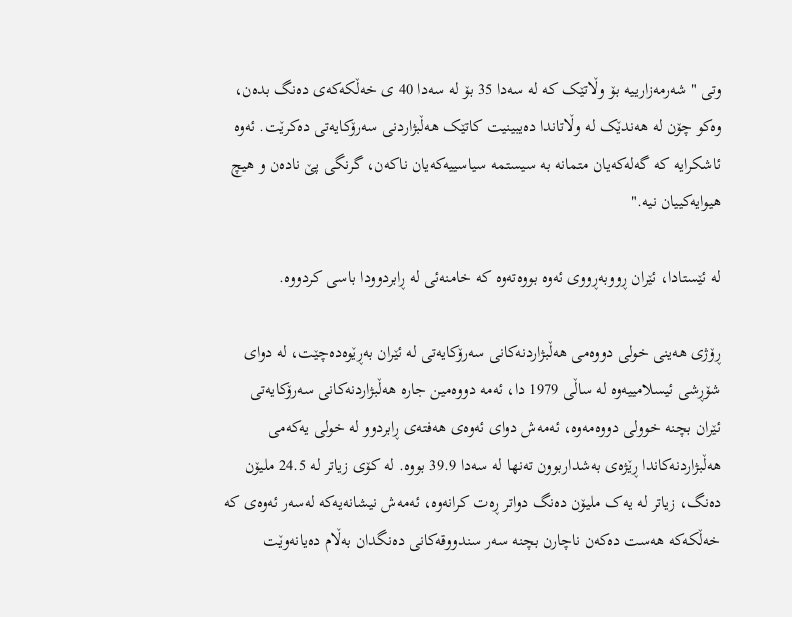وتی " شەرمەزارییە بۆ وڵاتێک کە لە سەدا 35 بۆ لە سەدا 40 ی خەڵکەکەی دەنگ بدەن، وەکو چۆن لە هەندێک لە وڵاتاندا دەیبینیت کاتێک هەڵبژاردنی سەرۆکایەتی دەکرێت. ئەوە ئاشکرایە کە گەلەکەیان متمانە بە سیستمە سیاسییەکەیان ناکەن، گرنگی پێ نادەن و هیچ هیوایەکییان نیە."

لە ئێستادا، ئێران ڕووبەڕووی ئەوە بووەتەوە کە خامنەئی لە ڕابردوودا باسی کردووە.

ڕۆژی هەینی خولی دووەمی هەڵبژاردنەکانی سەرۆکایەتی لە ئێران بەڕێوەدەچێت، لە دوای شۆڕشی ئیسلامییەوە لە ساڵی 1979 دا، ئەمە دووەمین جارە هەڵبژاردنەکانی سەرۆکایەتی ئێران بچنە خوولی دووەمەوە، ئەمەش دوای ئەوەی هەفتەی ڕابردوو لە خولی یەکەمی هەڵبژاردنەکاندا ڕێژەی بەشداربوون تەنها لە سەدا 39.9 بووە. لە کۆی زیاتر لە 24.5 ملیۆن دەنگ، زیاتر لە یەک ملیۆن دەنگ دواتر ڕەت کرانەوە، ئەمەش نیشانەیەکە لەسەر ئەوەی کە خەڵکەکە هەست دەکەن ناچارن بچنە سەر سندووقەکانی دەنگدان بەڵام دەیانەوێت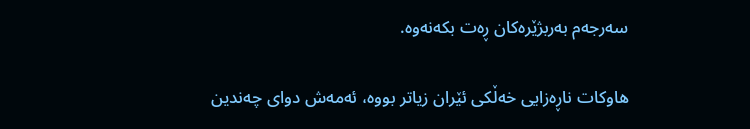سەرجەم بەربژێرەکان ڕەت بکەنەوە.

هاوکات ناڕەزایی خەڵکی ئێران زیاتر بووە، ئەمەش دوای چەندین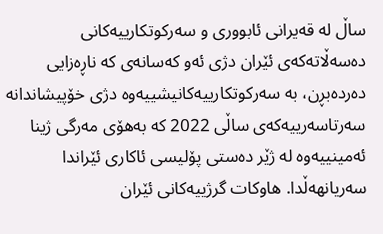ساڵ لە قەیرانی ئابووری و سەرکوتکارییەکانی دەسەڵاتەکەی ئێران دژی ئەو کەسانەی کە ناڕەزایی دەردەبڕن، بە سەرکوتکارییەکانیشییەوە دژی خۆپیشاندانە سەرتاسەرییەکەی ساڵی 2022 کە بەهۆی مەرگی ژینا ئەمینییەوە لە ژێر دەستی پۆلیسی ئاکاری ئێراندا سەریانهەڵدا. هاوکات گرژییەکانی ئێران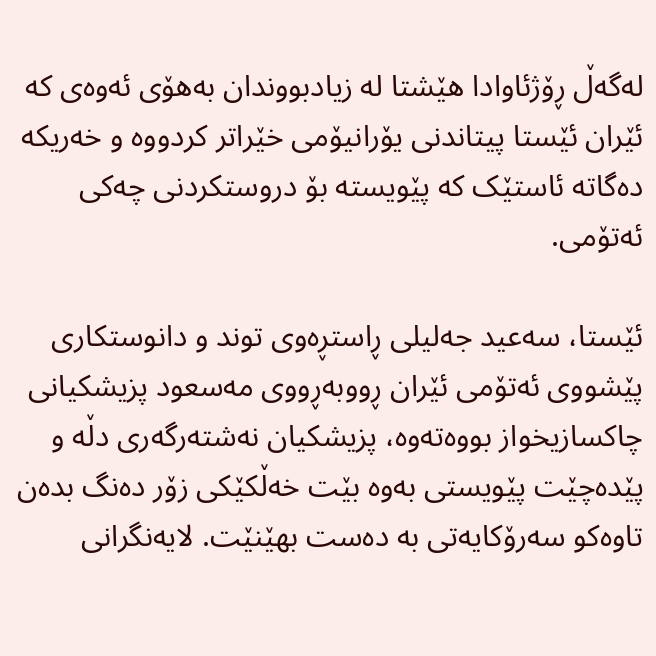لەگەڵ ڕۆژئاوادا هێشتا لە زیادبووندان بەهۆی ئەوەی کە ئێران ئێستا پیتاندنی یۆرانیۆمی خێراتر کردووە و خەریکە دەگاتە ئاستێک کە پێویستە بۆ دروستکردنی چەکی ئەتۆمی.

ئێستا، سەعید جەلیلی ڕاستڕەوی توند و دانوستکاری پێشووی ئەتۆمی ئێران ڕووبەڕووی مەسعود پزیشکیانی چاکسازیخواز بووەتەوە، پزیشکیان نەشتەرگەری دڵە و پێدەچێت پێویستی بەوە بێت خەڵکێکی زۆر دەنگ بدەن تاوەکو سەرۆکایەتی بە دەست بهێنێت. لایەنگرانی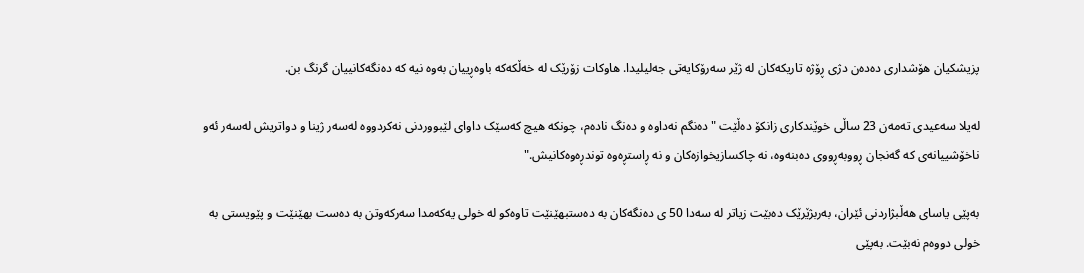پزیشکیان هۆشداری دەدەن دژی ڕۆژە تاریکەکان لە ژێر سەرۆکایەتی جەلیلیدا. هاوکات زۆرێک لە خەڵکەکە باوەڕییان بەوە نیە کە دەنگەکانییان گرنگ بن.

لەیلا سەعیدی تەمەن 23 ساڵی خوێندکاری زانکۆ دەڵێت " دەنگم نەداوە و دەنگ نادەم، چونکە هیچ کەسێک داوای لێبووردنی نەکردووە لەسەر ژینا و دواتریش لەسەر ئەو ناخۆشییانەی کە گەنجان ڕووبەڕووی دەبنەوە، نە چاکسازیخوازەکان و نە ڕاستڕەوە توندڕەوەکانیش."

بەپێی یاسای هەڵبژاردنی ئێران، بەربژێرێک دەبێت زیاتر لە سەدا 50 ی دەنگەکان بە دەستبهێنێت تاوەکو لە خولی یەکەمدا سەرکەوتن بە دەست بهێنێت و پێویستی بە خولی دووەم نەبێت. بەپێی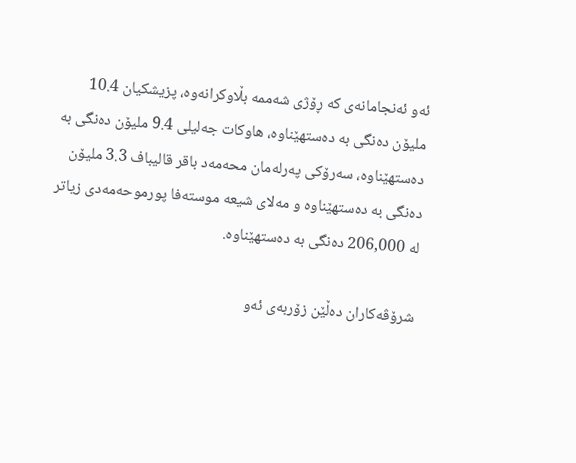ئەو ئەنجامانەی کە ڕۆژی شەممە بڵاوکرانەوە، پزیشکیان 10.4 ملیۆن دەنگی بە دەستهێناوە، هاوکات جەلیلی 9.4 ملیۆن دەنگی بە دەستهێناوە، سەرۆکی پەرلەمان محەمەد باقر قالیباف 3.3 ملیۆن دەنگی بە دەستهێناوە و مەلای شیعە موستەفا پورموحەمەدی زیاتر لە 206,000 دەنگی بە دەستهێناوە.

شرۆڤەکاران دەڵێن زۆربەی ئەو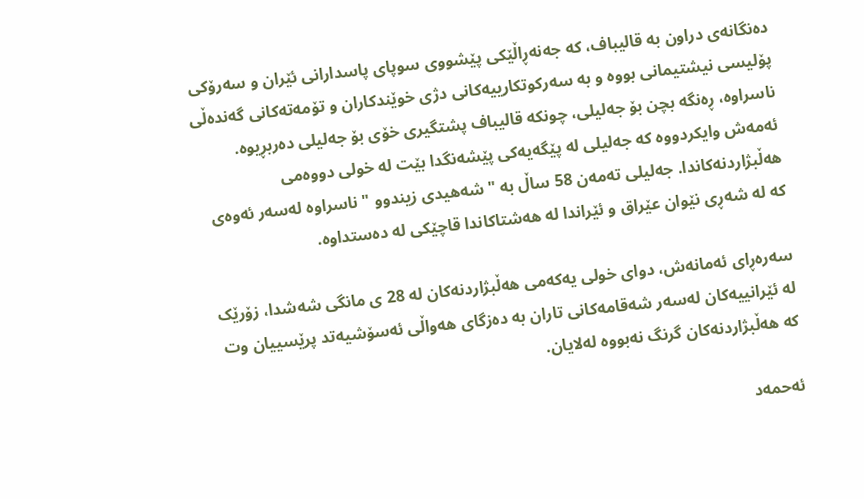دەنگانەی دراون بە قالیباف، کە جەنەڕاڵێکی پێشووی سوپای پاسدارانی ئێران و سەرۆکی پۆلیسی نیشتیمانی بووە و بە سەرکوتکارییەکانی دژی خوێندکاران و تۆمەتەکانی گەندەڵی ناسراوە، ڕەنگە بچن بۆ جەلیلی، چونکە قالیباف پشتگیری خۆی بۆ جەلیلی دەربڕیوە. ئەمەش وایکردووە کە جەلیلی لە پێگەیەکی پێشەنگدا بێت لە خولی دووەمی هەڵبژاردنەکاندا. جەلیلی تەمەن 58 ساڵ بە " شەهیدی زیندوو " ناسراوە لەسەر ئەوەی کە لە شەڕی نێوان عێراق و ئێراندا لە هەشتاکاندا قاچێکی لە دەستداوە.

سەرەڕای ئەمانەش، دوای خولی یەکەمی هەڵبژاردنەکان لە 28 ی مانگی شەشدا، زۆرێک لە ئێرانییەکان لەسەر شەقامەکانی تاران بە دەزگای هەواڵی ئەسۆشیەتد پرێسییان وت کە هەڵبژاردنەکان گرنگ نەبووە لەلایان.

ئەحمەد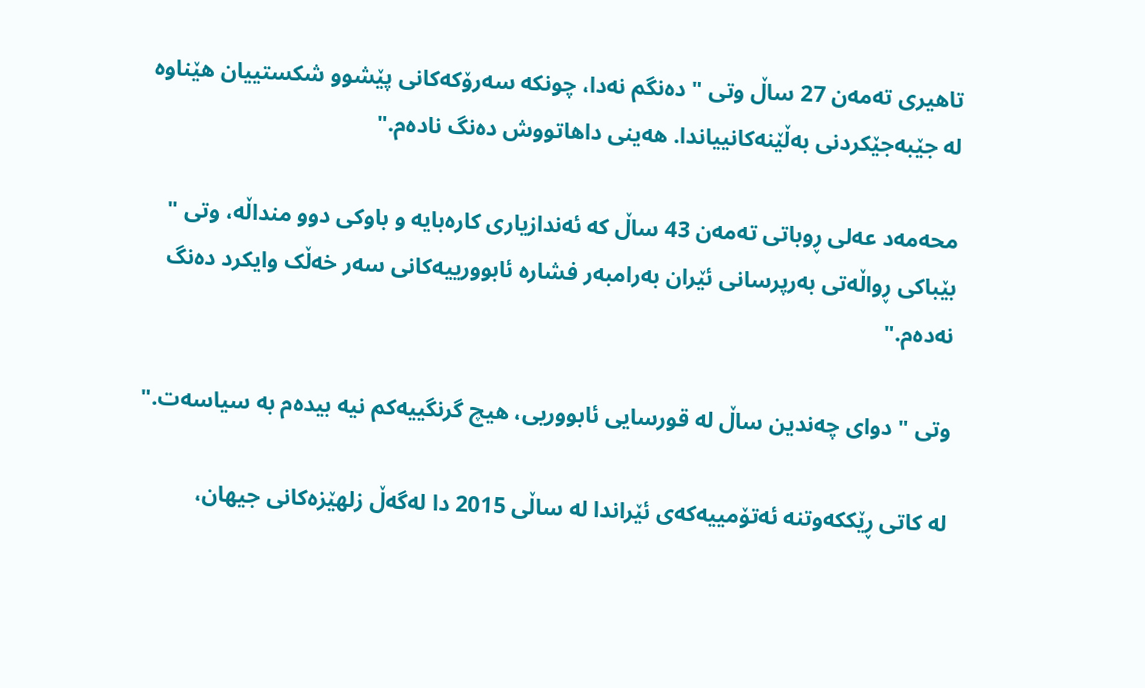تاهیری تەمەن 27 ساڵ وتی " دەنگم نەدا، چونکە سەرۆکەکانی پێشوو شکستییان هێناوە لە جێبەجێکردنی بەڵێنەکانییاندا. هەینی داهاتووش دەنگ نادەم."

محەمەد عەلی ڕوباتی تەمەن 43 ساڵ کە ئەندازیاری کارەبایە و باوکی دوو منداڵە، وتی " بێباکی ڕواڵەتی بەرپرسانی ئێران بەرامبەر فشارە ئابوورییەکانی سەر خەڵک وایکرد دەنگ نەدەم."

وتی " دوای چەندین ساڵ لە قورسایی ئابووریی، هیچ گرنگییەکم نیە بیدەم بە سیاسەت."

لە کاتی ڕێککەوتنە ئەتۆمییەکەی ئێراندا لە ساڵی 2015 دا لەگەڵ زلهێزەکانی جیهان،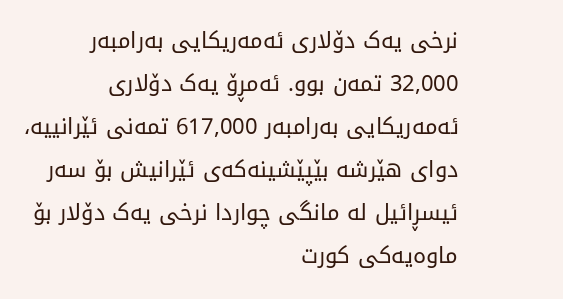نرخی یەک دۆلاری ئەمەریکایی بەرامبەر 32,000 تمەن بوو. ئەمڕۆ یەک دۆلاری ئەمەریکایی بەرامبەر 617,000 تمەنی ئێرانییە، دوای هێرشە بێپێشینەکەی ئێرانیش بۆ سەر ئیسڕائیل لە مانگی چواردا نرخی یەک دۆلار بۆ ماوەیەکی کورت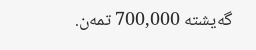گەیشتە 700,000 تمەن.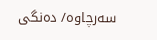سەرچاوە/ دەنگی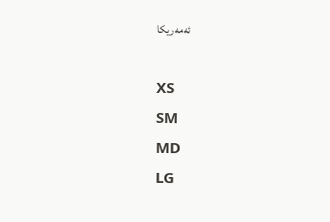ئەمەریکا

XS
SM
MD
LG